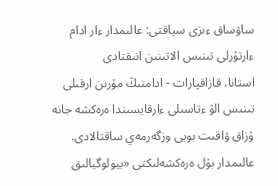ساۋساق ءىزى سياقتى: عالىمدار ءار ادام ءارتۇرلى تىنىس الاتىنىن انىقتادى
استانا. قازاقپارات - ادامنىڭ مۇرىن ارقىلى تىنىس الۋ ءتاسىلى ءارقايسىندا ەرەكشە جانە ۇزاق ۋاقىت بويى وزگەرمەي ساقتالادى. عالىمدار بۇل ەرەكشەلىكتى «بيولوگيالىق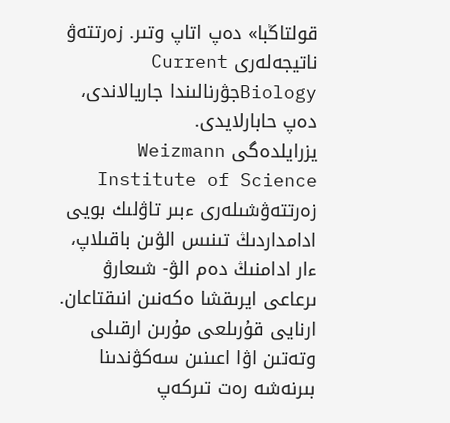قولتاڭبا» دەپ اتاپ وتىر. زەرتتەۋ ناتيجەلەرى Current Biologyجۋرنالىندا جاريالاندى، دەپ حابارلايدى.
يزرايلدەگى Weizmann Institute of Science زەرتتەۋشىلەرى ءبىر تاۋلىك بويى ادامداردىڭ تىنىس الۋىن باقىلاپ، ءار ادامنىڭ دەم الۋ- شىعارۋ ىرعاعى ايرىقشا ەكەنىن انىقتاعان. ارنايى قۇرىلعى مۇرىن ارقىلى وتەتىن اۋا اعىنىن سەكۋندىنا بىرنەشە رەت تىركەپ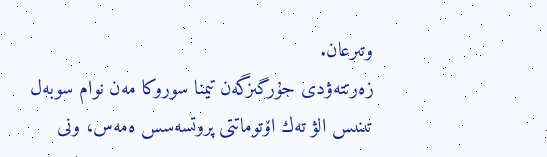وتىرعان.
زەرتتەۋدى جۇرگىزگەن تيمنا سوروكا مەن نوام سوبەل تىنىس الۋ تەك اۆتوماتتى پروتسەسس ەمەس، ونى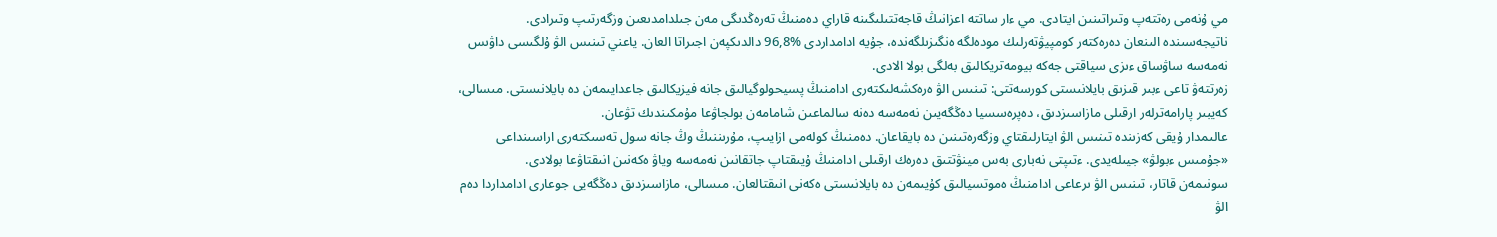مي ۇنەمى رەتتەپ وتىراتىنىن ايتادى. مي ءار ساتتە اعزانىڭ قاجەتتىلىگىنە قاراي دەمنىڭ تەرەڭدىگى مەن جىلدامدىعىن وزگەرتىپ وتىرادى.
ناتيجەسىندە الىنعان دەرەكتەر كومپيۋتەرلىك مودەلگە ەنگىزىلگەندە، جۇيە ادامداردى %96,8 دالدىكپەن اجىراتا العان. ياعني تىنىس الۋ ۇلگىسى داۋىس نەمەسە ساۋساق ءىزى سياقتى جەكە بيومەتريكالىق بەلگى بولا الادى.
زەرتتەۋ تاعى ءبىر قىزىق بايلانىستى كورسەتتى: تىنىس الۋ ەرەكشەلىكتەرى ادامنىڭ پسيحولوگيالىق جانە فيزيكالىق جاعدايىمەن دە بايلانىستى. مىسالى، كەيبىر پارامەترلەر ارقىلى مازاسىزدىق، دەپرەسسيا دەڭگەيىن نەمەسە دەنە سالماعىن شامامەن بولجاۋعا مۇمكىندىك تۋعان.
عالىمدار ۇيقى كەزىندە تىنىس الۋ ايتارلىقتاي وزگەرەتىنىن دە بايقاعان. دەمنىڭ كولەمى ازايىپ، مۇرىننىڭ وڭ جانە سول تەسىكتەرى اراسىنداعى «جۇمىس ءبولۋ» جيىلەيدى. ءتىپتى نەبارى بەس مينۋتتىق دەرەك ارقىلى ادامنىڭ ۇيىقتاپ جاتقانىن نەمەسە وياۋ ەكەنىن انىقتاۋعا بولادى.
سونىمەن قاتار، تىنىس الۋ ىرعاعى ادامنىڭ ەموتسيالىق كۇيىمەن دە بايلانىستى ەكەنى انىقتالعان. مىسالى، مازاسىزدىق دەڭگەيى جوعارى ادامداردا دەم الۋ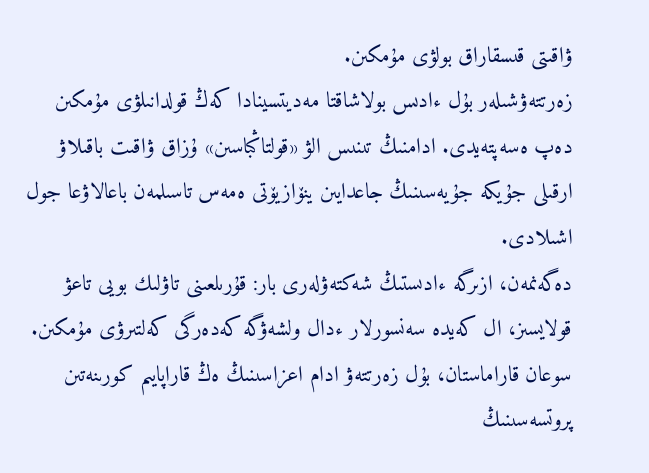ۋاقىتى قىسقاراق بولۋى مۇمكىن.
زەرتتەۋشىلەر بۇل ءادىس بولاشاقتا مەديتسينادا كەڭ قولدانىلۋى مۇمكىن دەپ ەسەپتەيدى. ادامنىڭ تىنىس الۋ «قولتاڭباسىن» ۇزاق ۋاقىت باقىلاۋ ارقىلى جۇيكە جۇيەسىنىڭ جاعدايىن ينۆازيۆتى ەمەس تاسىلمەن باعالاۋعا جول اشىلادى.
دەگەنمەن، ازىرگە ءادىستىڭ شەكتەۋلەرى بار: قۇرىلعىنى تاۋلىك بويى تاعۋ قولايسىز، ال كەيدە سەنسورلار ءدال ولشەۋگە كەدەرگى كەلتىرۋى مۇمكىن. سوعان قاراماستان، بۇل زەرتتەۋ ادام اعزاسىنىڭ ەڭ قاراپايىم كورىنەتىن پروتسەسىنىڭ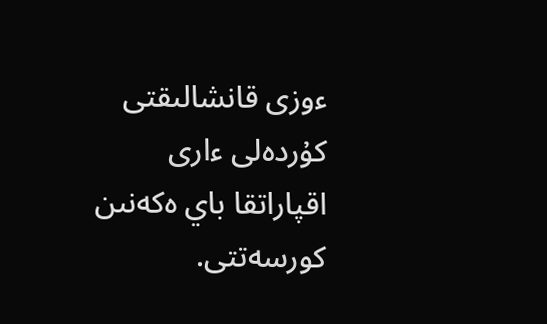ءوزى قانشالىقتى كۇردەلى ءارى اقپاراتقا باي ەكەنىن كورسەتتى.